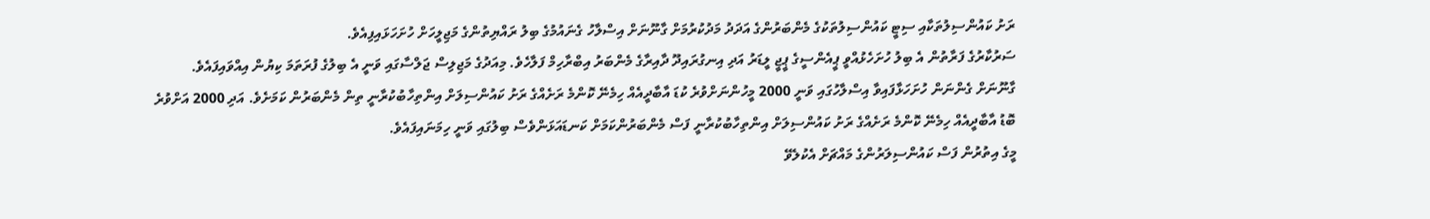ރަށު ކައުންސިލުތަކާއި ސިޓީ ކައުންސިލުތަކުގެ މެންބަރުންގެ އަދަދު މަދުކުރުމަށް ގާނޫނަށް އިސްލާހު ގެނައުމުގެ ބިލު ރައްޔިތުންގެ މަޖިލީހަށް ހުށަހަޅައިފިއެވެ.
ސަރުކާރުގެ ފަރާތުން އެ ބިލު ހުށަހެޅުއްވީ ޕީއެންސީގެ ޕީޖީ ލީޑަރު އަދި އިނގުރައިދޫ ދާއިރާގެ މެންބަރު އިބްރާހިމް ފަލާހެވެ. މިއަދުގެ މަޖިލިސް ޖަލްސާގައި ވަނީ އެ ބިލުގެ ފުރަތަމަ ކިޔުން އިއްވައިފައެވެ.
ގާނޫނަށް ގެންނަން ހުށަހަޅާފައިވާ އިސްލާހުގައި ވަނީ 2000 މީހުންނަށްވުރެ ކުޑަ އާބާދީއެއް ހިމެނޭ ކޮންމެ ރަށެއްގެ ރަށު ކައުންސިލަށް އިންތިހާބުކުރާނީ ތިން މެންބަރުން ކަމަށެވެ. އަދި 2000 އަށްވުރެ ބޮޑު އާބާދީއެއް ހިމެނޭ ކޮންމެ ރަށެއްގެ ރަށު ކައުންސިލަށް އިންތިހާބުކުރާނީ ފަސް މެންބަރުންކަމަށް ކަނޑައަޅަންވެސް ބިލުގައި ވަނީ ހިމަނައިފައެވެ.
މީގެ އިތުރުން ފަސް ކައުންސިލަރުންގެ މައްޗަށް އެކުލެވޭ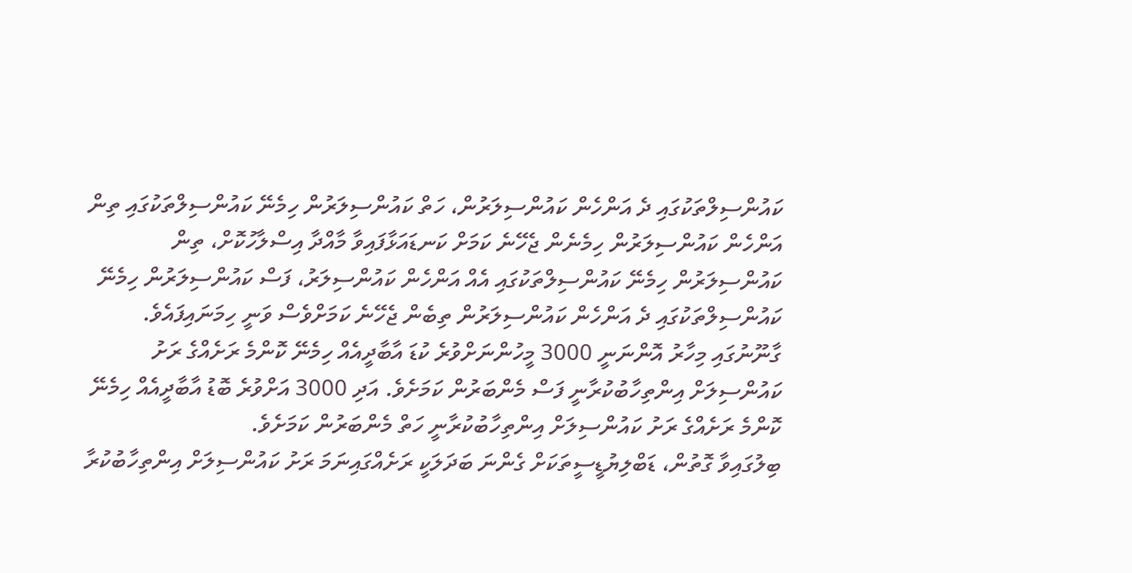ކައުންސިލްތަކުގައި ދެ އަންހެން ކައުންސިލަރުން، ހަތް ކައުންސިލަރުން ހިމެނޭ ކައުންސިލްތަކުގައި ތިން އަންހެން ކައުންސިލަރުން ހިމެނެން ޖެހޭނެ ކަމަށް ކަނޑައަޅާފައިވާ މާއްދާ އިސްލާހުކޮށް، ތިން ކައުންސިލަރުން ހިމެނޭ ކައުންސިލްތަކުގައި އެއް އަންހެން ކައުންސިލަރު، ފަސް ކައުންސިލަރުން ހިމެނޭ ކައުންސިލްތަކުގައި ދެ އަންހެން ކައުންސިލަރުން ތިބެން ޖެހޭނެ ކަމަށްވެސް ވަނީ ހިމަނައިފައެވެ.
ގާނޫނުގައި މިހާރު އޮންނަނީ 3000 މީހުންނަށްވުރެ ކުޑަ އާބާދީއެއް ހިމެނޭ ކޮންމެ ރަށެއްގެ ރަށު ކައުންސިލަށް އިންތިހާބުކުރާނީ ފަސް މެންބަރުން ކަމަށެވެ. އަދި 3000 އަށްވުރެ ބޮޑު އާބާދީއެއް ހިމެނޭ ކޮންމެ ރަށެއްގެ ރަށު ކައުންސިލަށް އިންތިހާބުކުރާނީ ހަތް މެންބަރުން ކަމަށެވެ.
ބިލުގައިވާ ގޮތުން، ޑަބްލިޔުޑީސީތަކަށް ގެންނަ ބަދަލަކީ ރަށެއްގައިނަމަ ރަށު ކައުންސިލަށް އިންތިހާބުކުރާ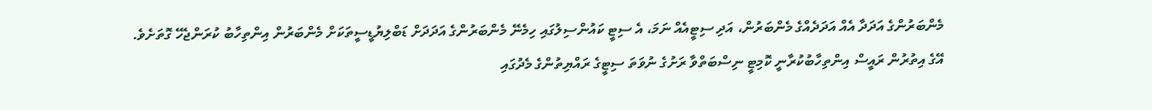މެންބަރުންގެ އަދަދާ އެއް އަދަދެއްގެ މެންބަރުން، އަދި ސިޓީއެއް ނަމަ، އެ ސިޓީ ކައުންސިލުގައި ހިމެނޭ މެންބަރުންގެ އަދަދަށް ޑަބްލިޔުޑީސީތަކަށް މެންބަރުން އިންތިހާބު ކުރަންޖެހޭ ގޮތަށެވެ.
އޭގެ އިތުރުން ރައީސް އިންތިހާބުކުރާނީ ކޮމިޓީ ނިސްބަތްވާ ރަށުގެ ނުވަތަ ސިޓީގެ ރައްޔިތުންގެ މެދުގައި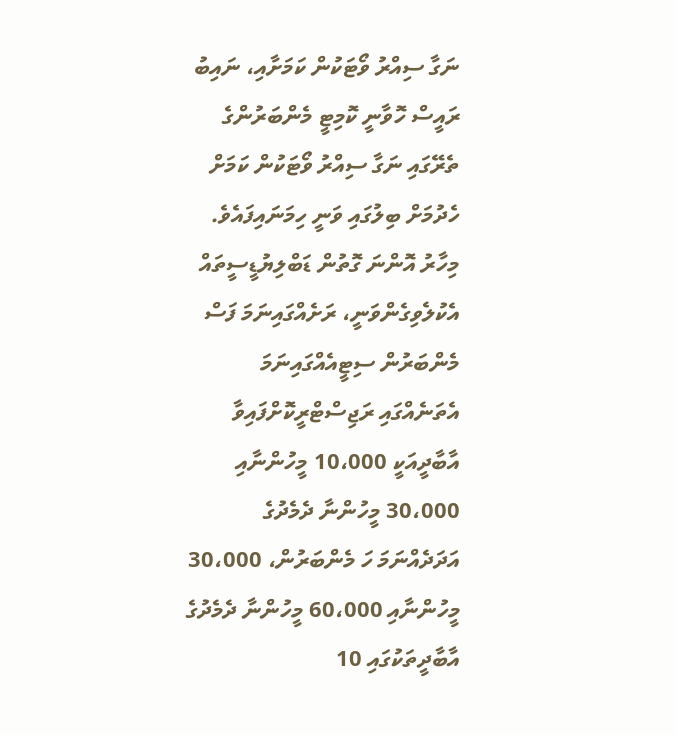ނަގާ ސިއްރު ވޯޓަކުން ކަމަށާއި، ނައިބު ރައީސް ހޮވާނީ ކޮމިޓީ މެންބަރުންގެ ތެރޭގައި ނަގާ ސިއްރު ވޯޓަކުން ކަމަށް ހެދުމަށް ބިލުގައި ވަނީ ހިމަނައިފައެވެ.
މިހާރު އޮންނަ ގޮތުން ޑަބްލިޔުޑީސީތައް އެކުލެވިގެންވަނީ، ރަށެއްގައިނަމަ ފަސް މެންބަރުން ސިޓީއެއްގައިނަމަ އެތަނެއްގައި ރަޖިސްޓްރީކޮށްފައިވާ އާބާދީއަކީ 10،000 މީހުންނާއި 30،000 މީހުންނާ ދެމެދުގެ އަދަދެއްނަމަ ހަ މެންބަރުން، 30،000 މީހުންނާއި 60،000 މީހުންނާ ދެމެދުގެ އާބާދީތަކުގައި 10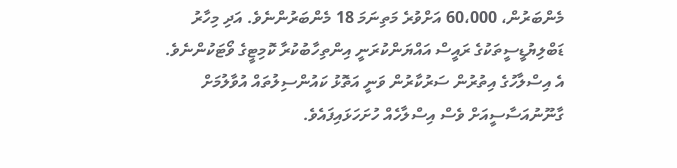މެންބަރުން، 60،000 އަށްވުރެ މަތިނަމަ 18 މެންބަރުންނެވެ. އަދި މިހާރު ޑަބްލިޔުޑީސީތަކުގެ ރައީސް އައްޔަންކުރަނީ އިންތިހާބުކުރާ ކޮމިޓީގެ ވޯޓަކުންނެވެ.
އެ އިސްލާހުގެ އިތުރުން ސަރުކާރުން ވަނީ އަތޮޅު ކައުންސިލުތައް އުވާލުމަށް ގާނޫނުއަސާސީއަށް ވެސް އިސްލާހެއް ހުށަހަޅައިފައެވެ.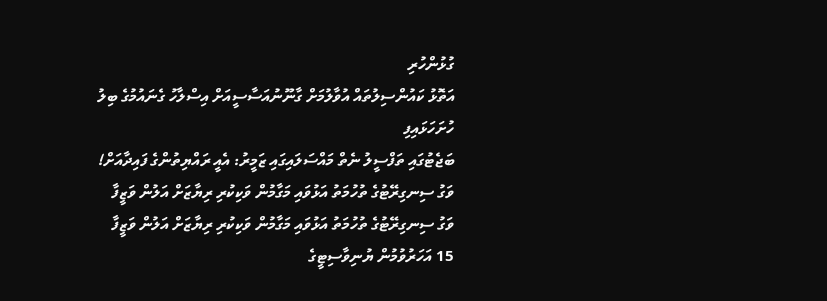ގުޅުންހުރި
އަތޮޅު ކައުންސިލުތައް އުވާލުމަށް ގާނޫނުއަސާސީއަށް އިސްލާހު ގެނައުމުގެ ބިލު ހުށަހަޅައިފި
ބަޖެޓުގައި ތަފްސީލު ނެތް މައްސަލައިގައި ޒަމީރު: އެއީ ރައްޔިތުންގެ ފައިދާއަށް!
ވަގު ސިނގިރޭޓުގެ ތުހުމަތު އަޅުވައި މަގާމުން ވަކިކުރި ރިޔާޒަށް އަލުން ވަޒީފާ
ވަގު ސިނގިރޭޓުގެ ތުހުމަތު އަޅުވައި މަގާމުން ވަކިކުރި ރިޔާޒަށް އަލުން ވަޒީފާ
15 އަހަރުވުމުން ޔުނިވާސިޓީގެ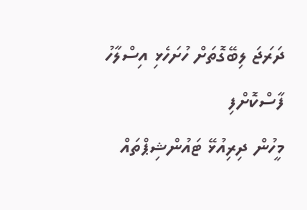ދަރަޖަ ލިބޭގޮތަށް ހުށަހެޅި އިސްލާހު ފާސްކޮށްފި
މީހުން ދިރިއުޅޭ ޓައުންޝިޕްތައް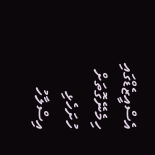އެސްއީޒެޑްގައި ހިމެނޭގޮތަށް ހުށަހެޅި އިސްލާހު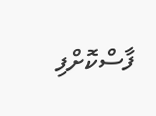ފާސްކޮށްފި